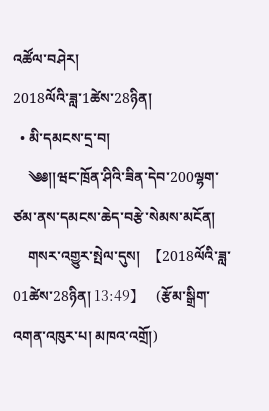འཚོལ་བཤེར།
2018ལོའི་ཟླ་1ཚེས་28ཉིན།
  • མི་དམངས་དྲ་བ།
    ༄༅།།ཝང་ཁྲོན་ཤིའི་ཟིན་དེབ་200ལྷག་ཙམ་ནས་དམངས་ཆེད་བརྩེ་སེམས་མངོན།
    གསར་འགྱུར་སྤེལ་དུས།  【2018ལོའི་ཟླ་ 01ཚེས་28ཉིན། 13:49】   (རྩོམ་སྒྲིག་འགན་འཁུར་པ། མཁའ་འགྲོ།)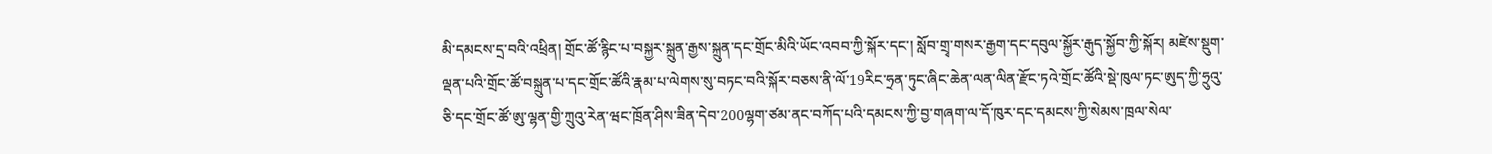མི་དམངས་དྲ་བའི་འཕྲིན། གྲོང་ཚོ་རྙིང་པ་བསྐྱར་སྐྲུན་རྒྱས་སྐྲུན་དང་གྲོང་མིའི་ཡོང་འབབ་ཀྱི་སྐོར་དང་། སློབ་གྲྭ་གསར་རྒྱག་དང་དབུལ་སྐྱོར་རྒུད་སྐྱོབ་ཀྱི་སྐོར། མཛེས་སྡུག་ལྡན་པའི་གྲོང་ཚོ་བསྐྲུན་པ་དང་གྲོང་ཚོའི་རྣམ་པ་ལེགས་སུ་བཏང་བའི་སྐོར་བཅས་ནི་ལོ་19རིང་ཧྲན་ཏུང་ཞིང་ཆེན་ལན་ལིན་རྫོང་ཏའེ་གྲོང་ཚོའི་སྡེ་ཁུལ་ཏང་ཨུད་ཀྱི་ཧྲུའུ་ཅི་དང་གྲོང་ཚོ་ཨུ་ལྷན་གྱི་ཀྲུའུ་རེན་ཝང་ཁྲོན་ཤིས་ཟིན་དེབ་200ལྷག་ཙམ་ནང་བཀོད་པའི་དམངས་ཀྱི་བྱ་གཞག་ལ་དོ་ཁུར་དང་དམངས་ཀྱི་སེམས་ཁྲལ་སེལ་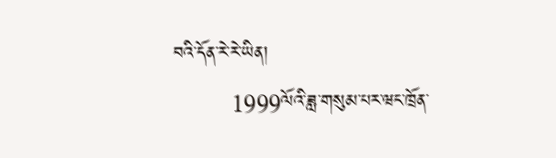བའི་དོན་རེ་རེ་ཡིན།
         1999ལོའི་ཟླ་གསུམ་པར་ཝང་ཁྲོན་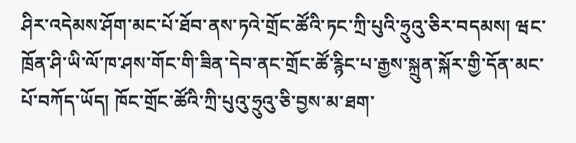ཤིར་འདེམས་ཤོག་མང་པོ་ཐོབ་ནས་ཏའེ་གྲོང་ཚོའི་ཏང་ཀྲི་པུའི་ཧྲུའུ་ཅིར་བདམས། ཝང་ཁྲོན་ཤི་ཡི་ལོ་ཁ་ཤས་གོང་གི་ཟིན་དེབ་ནང་གྲོང་ཚོ་རྙིང་པ་རྒྱས་སྐྲུན་སྐོར་གྱི་དོན་མང་པོ་བཀོད་ཡོད། ཁོང་གྲོང་ཚོའི་ཀྲི་པུའུ་ཧྲུའུ་ཅི་བྱས་མ་ཐག་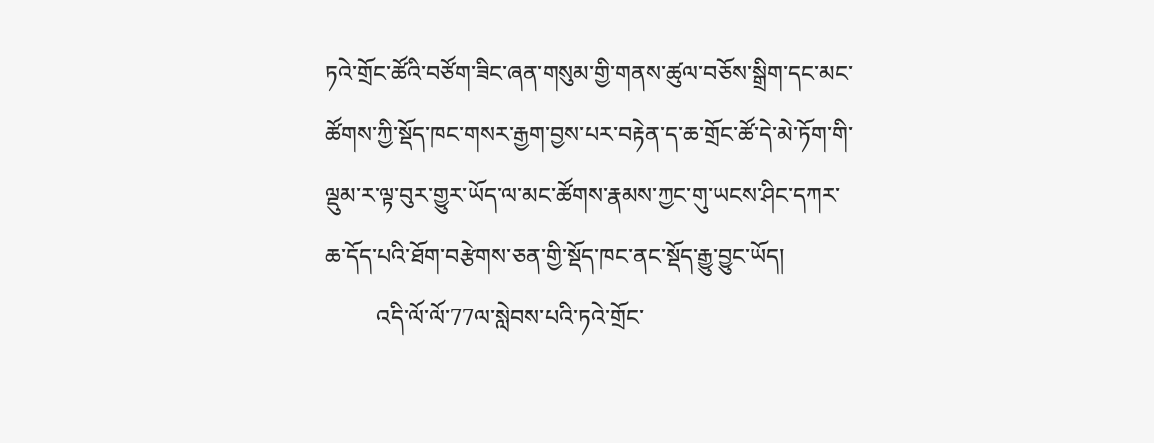ཏའེ་གྲོང་ཚོའི་བཙོག་ཟིང་ཞན་གསུམ་གྱི་གནས་ཚུལ་བཅོས་སྒྲིག་དང་མང་ཚོགས་ཀྱི་སྡོད་ཁང་གསར་རྒྱག་བྱས་པར་བརྟེན་ད་ཆ་གྲོང་ཚོ་དེ་མེ་ཏོག་གི་ལྡུམ་ར་ལྟ་བུར་གྱུར་ཡོད་ལ་མང་ཚོགས་རྣམས་ཀྱང་གུ་ཡངས་ཤིང་དཀར་ཆ་དོད་པའི་ཐོག་བརྩེགས་ཅན་གྱི་སྡོད་ཁང་ནང་སྡོད་རྒྱུ་བྱུང་ཡོད།
         འདི་ལོ་ལོ་77ལ་སླེབས་པའི་ཏའེ་གྲོང་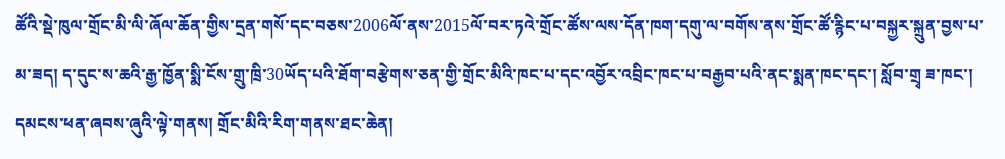ཚོའི་སྡེ་ཁུལ་གྲོང་མི་ལི་ཞོལ་ཆོན་གྱིས་དྲན་གསོ་དང་བཅས་2006ལོ་ནས་2015ལོ་བར་ཏའེ་གྲོང་ཚོས་ལས་དོན་ཁག་དགུ་ལ་བགོས་ནས་གྲོང་ཚོ་རྙིང་པ་བསྐྱར་སྐྲུན་བྱས་པ་མ་ཟད། ད་དུང་ས་ཆའི་རྒྱ་ཁྱོན་སྨི་ངོས་གྲུ་ཁྲི་30ཡོད་པའི་ཐོག་བརྩེགས་ཅན་གྱི་གྲོང་མིའི་ཁང་པ་དང་འབྱོར་འབྲིང་ཁང་པ་བརྒྱབ་པའི་ནང་སྨན་ཁང་དང་། སློབ་གྲྭ ཟ་ཁང་། དམངས་ཕན་ཞབས་ཞུའི་ལྟེ་གནས། གྲོང་མིའི་རིག་གནས་ཐང་ཆེན།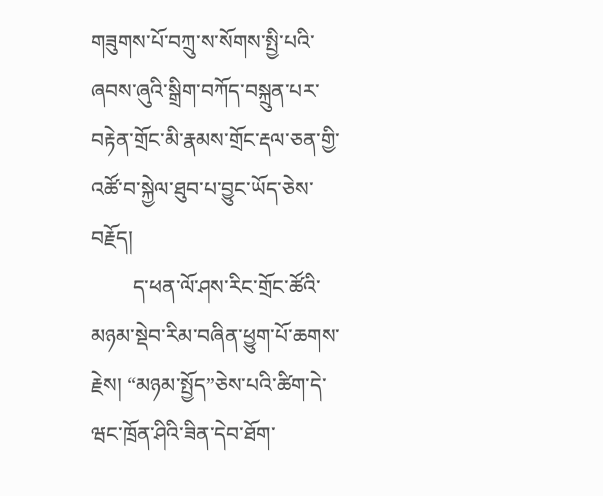གཟུགས་པོ་བཀྲུ་ས་སོགས་སྤྱི་པའི་ཞབས་ཞུའི་སྒྲིག་བཀོད་བསྐྲུན་པར་བརྟེན་གྲོང་མི་རྣམས་གྲོང་རྡལ་ཅན་གྱི་འཚོ་བ་སྐྱེལ་ཐུབ་པ་བྱུང་ཡོད་ཅེས་བརྗོད།
        ད་ཕན་ལོ་ཤས་རིང་གྲོང་ཚོའི་མཉམ་སྡེབ་རིམ་བཞིན་ཕྱུག་པོ་ཆགས་རྗེས། “མཉམ་སྤྱོད”ཅེས་པའི་ཚིག་དེ་ཝང་ཁྲོན་ཤིའི་ཟིན་དེབ་ཐོག་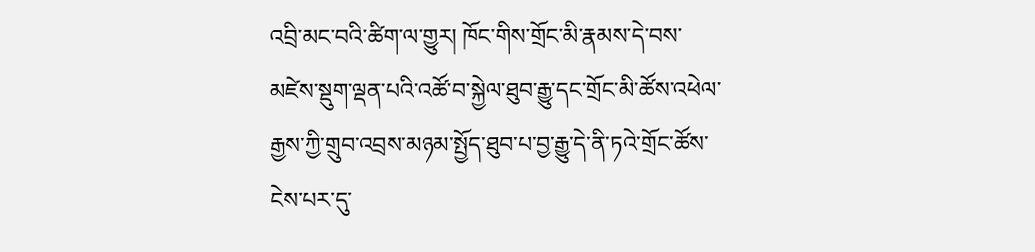འབྲི་མང་བའི་ཚིག་ལ་གྱུར། ཁོང་གིས་གྲོང་མི་རྣམས་དེ་བས་མཛེས་སྡུག་ལྡན་པའི་འཚོ་བ་སྐྱེལ་ཐུབ་རྒྱུ་དང་གྲོང་མི་ཚོས་འཕེལ་རྒྱས་ཀྱི་གྲུབ་འབྲས་མཉམ་སྤྱོད་ཐུབ་པ་བྱ་རྒྱུ་དེ་ནི་ཏའེ་གྲོང་ཚོས་ངེས་པར་དུ་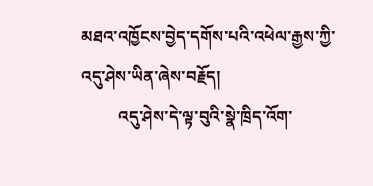མཐའ་འཁྱོངས་བྱེད་དགོས་པའི་འཕེལ་རྒྱས་ཀྱི་འདུ་ཤེས་ཡིན་ཞེས་བརྗོད།
         འདུ་ཤེས་དེ་ལྟ་བུའི་སྣེ་ཁྲིད་འོག་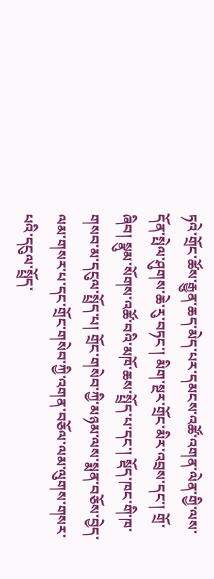ཏའེ་གྲོང་ཚོས་རྒྱུན་ཆད་མེད་པར་དམངས་འཚོ་འགན་ལེན་གྱི་ལས་དོན་སྤེལ་ཤུགས་ཆེ་རུ་བཏང་། མིག་སྔར་གྲོང་མིར་འབྲས་དང་། གྲོ་ཞིབ། སྣུམ་སོགས་འཚོ་བའི་མཁོ་ཆས་སྤྲོད་པ་དང་། སྡོད་ཁང་གི་ཁ་གསབ་མ་དངུལ་སྤྲོད་པ། གྲོང་གསེབ་ཀྱི་མཉམ་ལས་སྨན་བཅོས་བྱེད་ལམ་གསར་པ་དང་གྲོང་གསེབ་ཀྱི་འགན་བཅོལ་ལམ་ལུགས་གསར་པའི་དངུལ་སྤྲོད་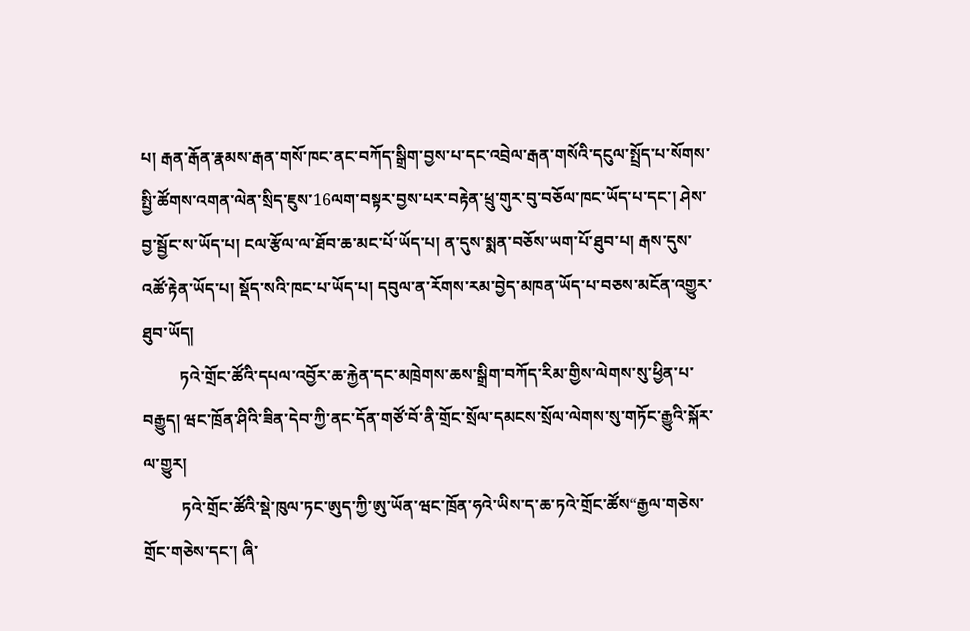པ། རྒན་རྒོན་རྣམས་རྒན་གསོ་ཁང་ནང་བཀོད་སྒྲིག་བྱས་པ་དང་འབྲེལ་རྒན་གསོའི་དངུལ་སྤྲོད་པ་སོགས་སྤྱི་ཚོགས་འགན་ལེན་སྲིད་ཇུས་16ལག་བསྟར་བྱས་པར་བརྟེན་ཕྲུ་གུར་བུ་བཅོལ་ཁང་ཡོད་པ་དང་། ཤེས་བྱ་སྦྱོང་ས་ཡོད་པ། ངལ་རྩོལ་ལ་ཐོབ་ཆ་མང་པོ་ཡོད་པ། ན་དུས་སྨན་བཅོས་ཡག་པོ་ཐུབ་པ། རྒས་དུས་འཚོ་རྟེན་ཡོད་པ། སྡོད་སའི་ཁང་པ་ཡོད་པ། དབུལ་ན་རོགས་རམ་བྱེད་མཁན་ཡོད་པ་བཅས་མངོན་འགྱུར་ཐུབ་ཡོད།
         ཏའེ་གྲོང་ཚོའི་དཔལ་འབྱོར་ཆ་རྐྱེན་དང་མཁྲེགས་ཆས་སྒྲིག་བཀོད་རིམ་གྱིས་ལེགས་སུ་ཕྱིན་པ་བརྒྱུད། ཝང་ཁྲོན་ཤིའི་ཟིན་དེབ་ཀྱི་ནང་དོན་གཙོ་བོ་ནི་གྲོང་སྲོལ་དམངས་སྲོལ་ལེགས་སུ་གཏོང་རྒྱུའི་སྐོར་ལ་གྱུར།
         ཏའེ་གྲོང་ཚོའི་སྡེ་ཁུལ་ཏང་ཨུད་ཀྱི་ཨུ་ཡོན་ཝང་ཁྲོན་ཧའེ་ཡིས་ད་ཆ་ཏའེ་གྲོང་ཚོས“རྒྱལ་གཅེས་གྲོང་གཅེས་དང་། ཞི་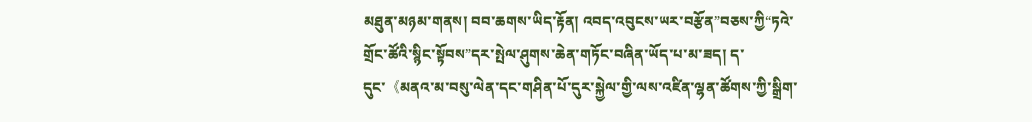མཐུན་མཉམ་གནས། བབ་ཆགས་ཡིད་རྟོན། འབད་འབུངས་ཡར་བརྩོན”བཅས་ཀྱི“ཏའེ་གྲོང་ཚོའི་སྙིང་སྟོབས”དར་སྤེལ་ཤུགས་ཆེན་གཏོང་བཞིན་ཡོད་པ་མ་ཟད། ད་དུང་《མནའ་མ་བསུ་ལེན་དང་གཤིན་པོ་དུར་སྐྱེལ་གྱི་ལས་འཛིན་ལྷན་ཚོགས་ཀྱི་སྒྲིག་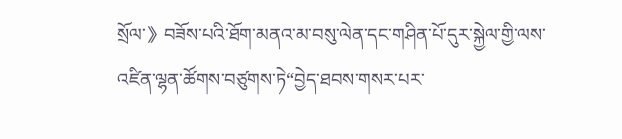སྲོལ་》བཟོས་པའི་ཐོག་མནའ་མ་བསུ་ལེན་དང་གཤིན་པོ་དུར་སྐྱེལ་གྱི་ལས་འཛིན་ལྷན་ཚོགས་བཙུགས་ཏེ“བྱེད་ཐབས་གསར་པར་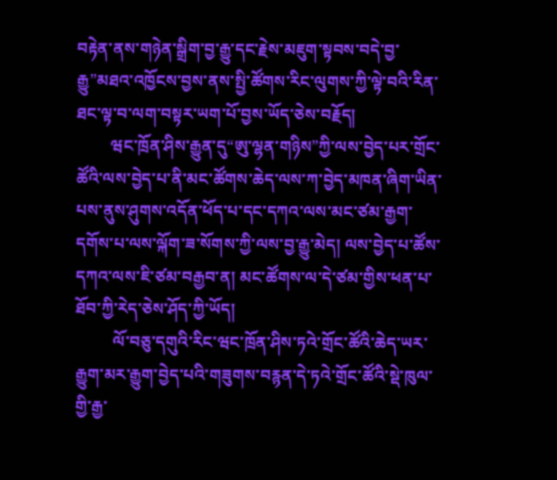བརྟེན་ནས་གཉེན་སྒྲིག་བྱ་རྒྱུ་དང་རྗེས་མཇུག་སྟབས་བདེ་བྱ་རྒྱུ”མཐའ་འཁྱོངས་བྱས་ནས་སྤྱི་ཚོགས་རིང་ལུགས་ཀྱི་ལྟེ་བའི་རིན་ཐང་ལྟ་བ་ལག་བསྟར་ཡག་པོ་བྱས་ཡོད་ཅེས་བརྗོད།
        ཝང་ཁྲོན་ཤིས་རྒྱུན་དུ“ཨུ་ལྷན་གཉིས”ཀྱི་ལས་བྱེད་པར་གྲོང་ཚོའི་ལས་བྱེད་པ་ནི་མང་ཚོགས་ཆེད་ལས་ཀ་བྱེད་མཁན་ཞིག་ཡིན་པས་ནུས་ཤུགས་འདོན་ཕོད་པ་དང་དཀའ་ལས་མང་ཙམ་རྒྱག་དགོས་པ་ལས་ལྐོག་ཟ་སོགས་ཀྱི་ལས་བྱ་རྒྱུ་མེད། ལས་བྱེད་པ་ཚོས་དཀའ་ལས་ཇི་ཙམ་བརྒྱབ་ན། མང་ཚོགས་ལ་དེ་ཙམ་གྱིས་ཕན་པ་ཐོབ་ཀྱི་རེད་ཅེས་ཤོད་ཀྱི་ཡོད།
         ལོ་བཅུ་དགུའི་རིང་ཝང་ཁྲོན་ཤིས་ཏའེ་གྲོང་ཚོའི་ཆེད་ཡར་རྒྱུག་མར་རྒྱུག་བྱེད་པའི་གཟུགས་བརྙན་དེ་ཏའེ་གྲོང་ཚོའི་སྡེ་ཁུལ་གྱི་རྒྱ་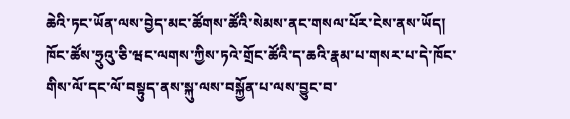ཆེའི་ཏང་ཡོན་ལས་བྱེད་མང་ཚོགས་ཚོའི་སེམས་ནང་གསལ་པོར་ངེས་ནས་ཡོད། ཁོང་ཚོས་ཧྲུའུ་ཅི་ཝང་ལགས་ཀྱིས་ཏའེ་གྲོང་ཚོའི་ད་ཆའི་རྣམ་པ་གསར་པ་དེ་ཁོང་གིས་ལོ་དང་ལོ་བསྟུད་ནས་སྐུ་ལས་བསྐྱོན་པ་ལས་བྱུང་བ་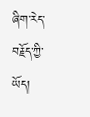ཞིག་རེད་བརྗོད་ཀྱི་ཡོད།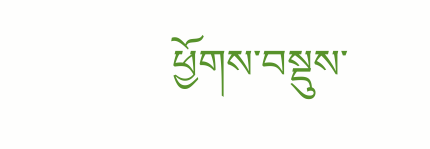ཕྱོགས་བསྡུས་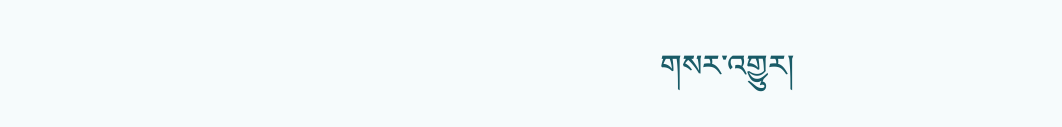གསར་འགྱུར།